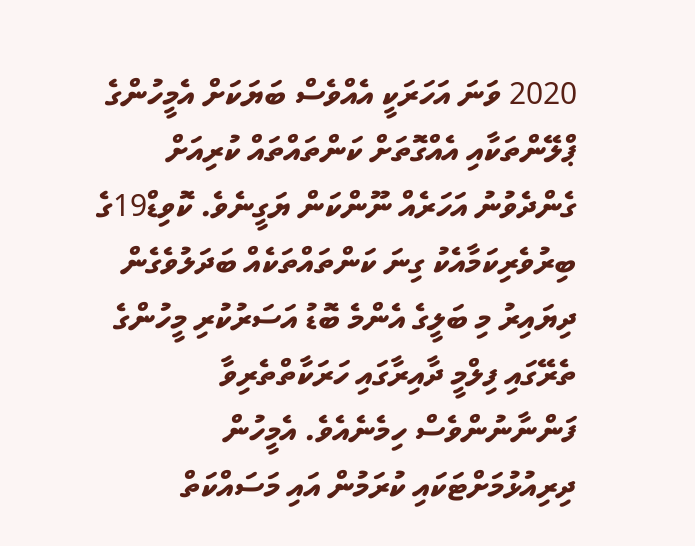2020 ވަނަ އަހަރަކީ އެއްވެސް ބަޔަކަށް އެމީހުންގެ ޕްލޭންތަކާއި އެއްގޮތަށް ކަންތައްތައް ކުރިއަށް ގެންދެވުނު އަހަރެއް ނޫންކަން ޔަގީނެވެ. ކޮވިޑް19ގެ ބިރުވެރިކަމާއެކު ގިނަ ކަންތައްތަކެއް ބަދަލުވެގެން ދިޔައިރު މި ބަލީގެ އެންމެ ބޮޑު އަސަރުކުރި މީހުންގެ ތެރޭގައި ފިލްމީ ދާއިރާގައި ހަރަކާތްތެރިވާ ފަންނާނުންވެސް ހިމެނެއެވެ. އެމީހުން ދިރިއުޅުމަށްޓަކައި ކުރަމުން އައި މަސައްކަތް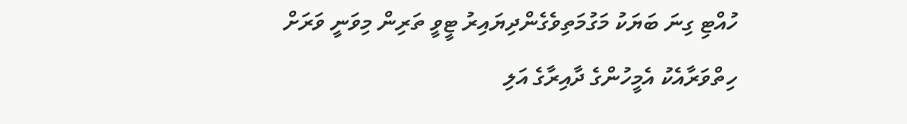ހުއްޓި ގިނަ ބަޔަކު މަގުމަތިވެގެންދިޔައިރު ޓީވީ ތަރިން މިވަނީ ވަރަށް ހިތްވަރާއެކު އެމީހުންގެ ދާއިރާގެ އަލި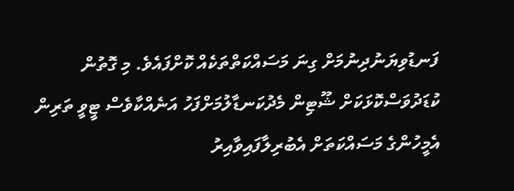ފަނޑުވިޔަނުދިނުމަށް ގިނަ މަސައްކަތްތަކެއް ކޮށްފައެވެ. މި ގޮތުން ކުޑަދުވަސްކޮޅަކަށް ޝޫޓިން މެދުކަނޑާލުމަށްފަހު އަނެއްކާވެސް ޓީވީ ތަރިން އެމީހުންގެ މަސައްކަތަށް އެބުރިލާފައިވާއިރު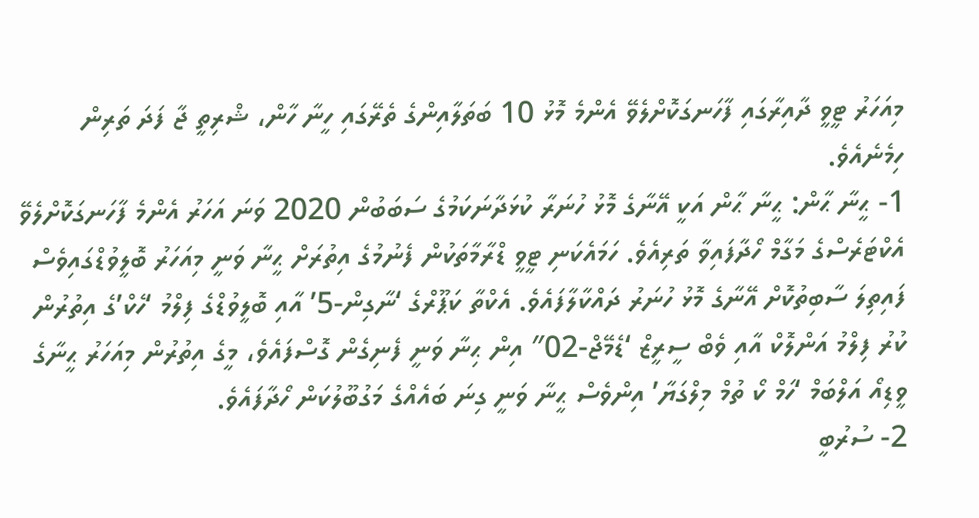މިއަހަރު ޓީވީ ދާއިރާގައި ފާހަނގަކޮށްލެވޭ އެންމެ މޮޅު 10 ބަތަލާއިންގެ ތެރޭގައި ހީނާ ހާން، ޝްރިތީ ޖާ ފަދަ ތަރިން ހިމެނެއެވެ.
1- ޙީނާ ޙާން: ޙީނާ ޙާން އަކީ އޭނާގެ މޮޅު ހުނަރާ ކުޅަދާނަކަމުގެ ސަބަބުން 2020 ވަނަ އަހަރު އެންމެ ފާހަނގަކޮށްލެވޭ އެކްޓަރެސްގެ މަގާމް ހޯދާފައިވާ ތަރިއެވެ. ހަމައެކަނި ޓީވީ ޑްރާމާތަކުން ފެނުމުގެ އިތުރަށް ޙީނާ ވަނީ މިއަހަރު ބޮލީވުޑްގައިވެސް ފައިތިލަ ސާބިތުކޮށް އޭނާގެ މޮޅު ހުނަރު ދައްކާލާފައެވެ. އެކްތާ ކަޕޫރްގެ ‘ނާގިން-5’ އާއި ބޮލީވުޑްގެ ފިލްމު ‘ހެކް’ގެ އިތުރުން ކުރު ފިލްމު އަންލޮކް އާއި ވެބް ސީރީޒް ‘ޑެމޭޖް-02″ އިން ޙިނާ ވަނީ ފެނިގެން ގޮސްފައެވެ، މީގެ އިތުރުން މިއަހަރު ޙީނާގެ ވީޑިއޯ އަލްބަމް ‘ހަމް ކޯ ތުމް މިލްގަޔާ’ އިންވެސް ޙީނާ ވަނީ ގިނަ ބައެއްގެ މަގުބޫލުކަން ހޯދާފައެވެ.
2- ސުރުބީ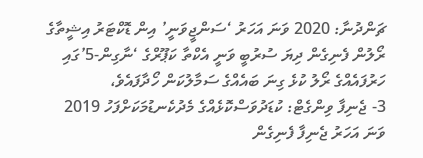ޗަންދުނާ: 2020 ވަނަ އަހަރު ‘ސަންޖީވަނީ’ އިން ޑޮކްޓަރު އިޝީތާގެ ރޯލުން ފެނިގެން ދިޔަ ސުރުބީ ވަނީ އެކްތާ ކަޕޫރްގެ ‘ނާގިން-5’ގައި ހަރުފައެއްގެ ރޯލު ކުޅެ ގިނަ ބައެއްގެ ސަމާލުކަން ހޯދާފައެވެ،
3- ޖެނިފާ ވިންގެޓް: ކުޑަދުވަސްކޮޅެއްގެ މެދުކެނޑުމަކަށްފަހު 2019 ވަނަ އަހަރު ޖެނިފާ ފެނިގެން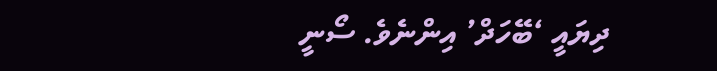ދިޔައީ ‘ބޭހަދް’ އިންނެވެ. ސޯނީ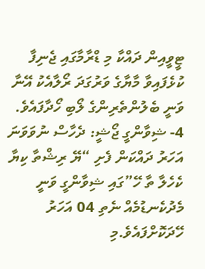ޓީވީއިން ދައްކާ މި ޑްރާމާގައި ޖެނިފާ ކުޅެފައިވާ މާޔާގެ ވަރުގަދަ ރޯލާއެކު އޭނާ ވަނީ ބެލުންތެރިންގެ ލޯބި ހޯދާފައެވެ.
4- ޝިވާންގީ ޖޯޝީ: ދެހާސް ނުވަވަނަ އަހަރު ދައްކަން ފެށި “ޔޭ ރިޝްތާ ކިޔާ ކެހެލާ ތާ ހޭ”ގައި ޝިވާންގީ ވަނީ މެދުކެނޑުމެއް ނެތި 04 އަހަރު ހޭދަކޮށްފައެވެ.މި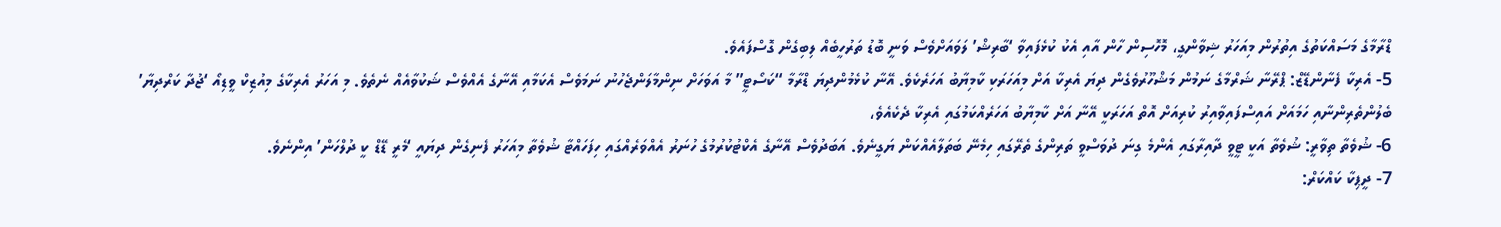ޑްރާމާގެ މަސައްކަތުގެ އިތުރުން މިއަހަރު ޝިވާންގީ، މޮހޮސިން ހާން އާއި އެކު ކުޅެފައިވާ ‘ބާރިޝް’ ލަވައަށްވެސް ވަނީ ބޮޑު ތަރުހީބެއް ލިބިގެން ގޮސްފައެވެ.
5- އެރިކާ ފެނާންޑޭޒް: ޕްރޭނާ ޝަރްމާގެ ނަމުން މަޝްހޫރުވެގެން ދިޔަ އެރިކާ އަށް މިއަހަރަކި ކާމިޔާބު އަހަރެކެވެ. އޭނާ ކުޅެމުންދިޔަ ޑްރާމާ “ކަސޯޓީ” މާ އަވަހަށް ނިންމާލަންޖެހުނު ނަމަވެސް އެކަމާއި އޭނާގެ އެއްވެސް ޝަކުވާއެއް ނެތެވެ. މި އަހަރު އެރިކާގެ މިއުޒިކް ވީޑިއޯ ‘ޖުދާ ކަރްދިޔާ’ ބެލުންތެރިންނާއި ހަމައަށް އައިސްފައިވާއިރު ކުރިއަށް އޮތް އަހަރަކީ އޭނާ އަށް ކާމިޔާބު އަހަރެއްކަމުގައި އެރިކާ ދެކެއެވެ،
6- ޝުވެތާ ތިވާރީ: ޝުވެތާ އަކީ ޓީވީ ދާއިރާގައި އެންމެ ގިނަ ދުވަސްވީ ތަރިންގެ ތެރޭގައި ހިމެނޭ ބަތަލާއެއްކަން ޔަގީނެވެ. އަބަދުވެސް އޭނާގެ އެކްޓުކުރުމުގެ ހުނަރު އެއްވަރެއްގައި ހިފަހައްޓާ ޝުވެތާ މިއަހަރު ފެނިގެން ދިޔައީ ‘މެރީ ޑޭޑް ކީ ދުލްހަން’ އިންނެވެ.
7- ދީޕިކާ ކައްކަރް: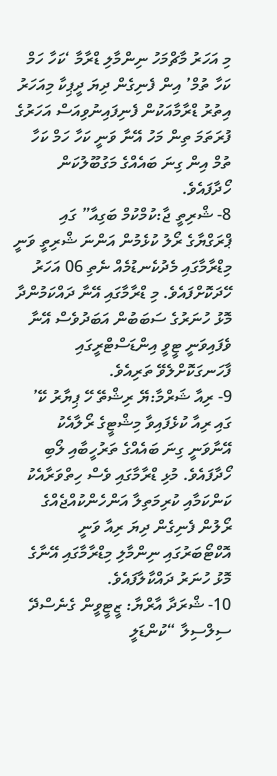މި އަހަރު މާޗްމަހު ނިންމާލި ޑްރާމާ ‘ކަހާ ހަމް ކަހާ ތުމް’ އިން ފެނިގެން ދިޔަ ދީޕިކާ މިއަހަރު އިތުރު ޑްރާމާއަކުން ފެނިފައިނުވިއަސް އަހަރުގެ ފުރަތަމަ ތިން މަހު އޭނާ ވަނީ ކަހާ ހަމް ކަހާ ތުމް އިން ގިނަ ބައެއްގެ މަގުބޫލުކަން ހޯދާފައެވެ.
8- ޝްރިތީ ޖާ:ކުމްކުމް ބަގިއާ” ގައި ޕްރަގްޔާގެ ރޯލު ކުޅެމުން އަންނަ ޝްރިތީ ވަނީ މިޑްރާމާގައި މެދުކެނޑުމެއް ނެތި 06 އަހަރު ހޭދަކޮށްފައެވެ. މި ޑްރާމާގައި އޭނާ ދައްކަމުންދާ މޮޅު ހުނަރުގެ ސަބަބުން އަބަދުވެސް އޭނާ ވެފައިވަނީ ޓީވީ އިންޑަސްޓްރީގައި ފާހަނގަކޮށްލެވޭ ތަރިއެވެ.
9- ރިއާ ޝަރްމާ:ޔޭ ރިޝްތޭ ހޭ ޕިޔާރު ކޭ’ ގައި ރިއާ ކުޅެފައިވާ މިޝްޓީގެ ރޯލާއެކު އޭނާވަނީ ގިނަ ބައެއްގެ ތަރުހީބާއި ލޯބި ހޯދާފައެވެ. މުޅި ޑްރާމާގައި ވެސް ހިތްވަރާއެކު ކަންކަމާއި ކުރިމަތިލާ އަންހެންކުއްޖެއްގެ ރޯލުން ފެނިގެން ދިޔަ ރިއާ ވަނީ އޮކްޓޯބަރުގައި ނިންމާލި މިޑްރާމާގައި އޭނާގެ މޮޅު ހުނަރު ދައްކާލާފައެވެ.
10- ޝްރަދާ އާރްޔާ: ޒީޓީވީން ގެނެސްދޭ ސިލްސިލާ “ކުންޑަލީ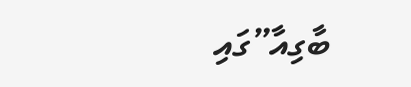ބާގިއާ”ގައި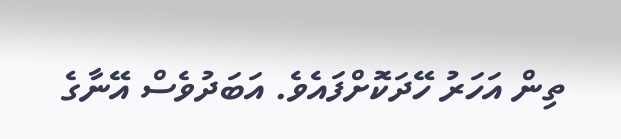ތިން އަހަރު ހޭދަކޮށްފައެވެ. އަބަދުވެސް އޭނާގެ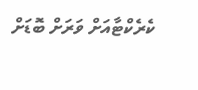ކެރެކްޓާއަށް ވަރަށް ބޮޑަށް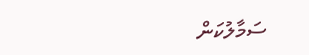ސަމާލުކަން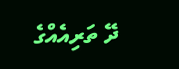ދޭ ތަރިއެއްގެ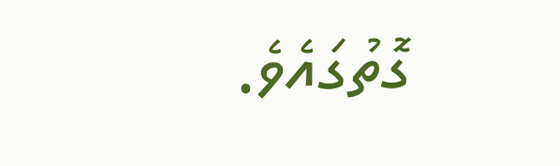ގޮތުގައެވެ.